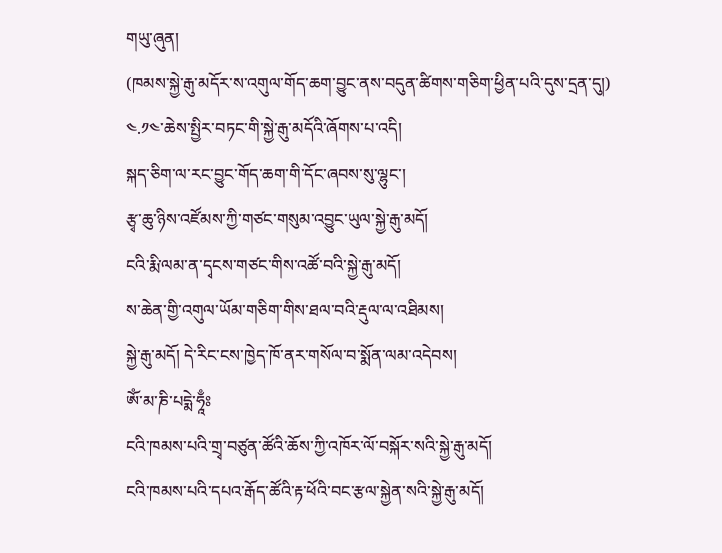གཡུ་ཞུན།
(ཁམས་སྐྱེ་རྒུ་མདོར་ས་འགུལ་གོད་ཆག་བྱུང་ནས་བདུན་ཚིགས་གཅིག་ཕྱིན་པའི་དུས་དྲན་དུ།)
༤.༡༤་ཆེས་སྤྱིར་བཏང་གི་སྐྱེ་རྒུ་མདོའི་ཞོགས་པ་འདི།
སྐད་ཅིག་ལ་རང་བྱུང་གོད་ཆག་གི་དོང་ཞབས་སུ་ལྷུང་།
རྩྭ་ཆུ་ཉིས་འཛོམས་ཀྱི་གཙང་གསུམ་འབྱུང་ཡུལ་སྐྱེ་རྒུ་མདོ།
ངའི་རྨི་ལམ་ན་དྭངས་གཙང་གིས་འཚོ་བའི་སྐྱེ་རྒུ་མདོ།
ས་ཆེན་གྱི་འགུལ་ཡོམ་གཅིག་གིས་ཐལ་བའི་རྡུལ་ལ་འཐིམས།
སྐྱེ་རྒུ་མདོ། དེ་རིང་ངས་ཁྱེད་ཁོ་ནར་གསོལ་བ་སྨོན་ལམ་འདེབས།
ཨོཾ་མ་ཎི་པདྨེ་ཧཱྃཿ
ངའི་ཁམས་པའི་གྲྭ་བཙུན་ཚོའི་ཆོས་ཀྱི་འཁོར་ལོ་བསྐོར་སའི་སྐྱེ་རྒུ་མདོ།
ངའི་ཁམས་པའི་དཔའ་རྒོད་ཚོའི་རྟ་ཕོའི་བང་རྩལ་སྐྱེན་སའི་སྐྱེ་རྒུ་མདོ།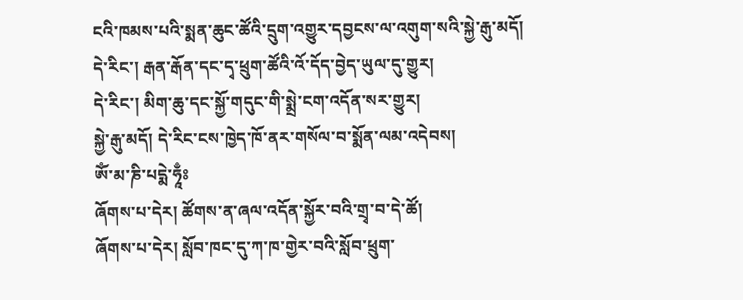ངའི་ཁམས་པའི་སྨན་ཆུང་ཚོའི་དྲུག་འགྱུར་དབྱངས་ལ་འགུག་སའི་སྐྱེ་རྒུ་མདོ།
དེ་རིང་། རྒན་རྒོན་དང་དྭ་ཕྲུག་ཚོའི་འོ་དོད་བྱེད་ཡུལ་དུ་གྱུར།
དེ་རིང་། མིག་ཆུ་དང་སྐྱོ་གདུང་གི་སྨྲེ་ངག་འདོན་སར་གྱུར།
སྐྱེ་རྒུ་མདོ། དེ་རིང་ངས་ཁྱེད་ཁོ་ནར་གསོལ་བ་སྨོན་ལམ་འདེབས།
ཨོཾ་མ་ཎི་པདྨེ་ཧཱྃཿ
ཞོགས་པ་དེར། ཚོགས་ན་ཞལ་འདོན་སྐྱོར་བའི་གྲྭ་བ་དེ་ཚོ།
ཞོགས་པ་དེར། སློབ་ཁང་དུ་ཀ་ཁ་གྱེར་བའི་སློབ་ཕྲུག་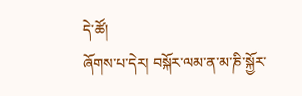དེ་ཚོ།
ཞོགས་པ་དེར། བསྐོར་ལམ་ན་མ་ཎི་སྐྱོར་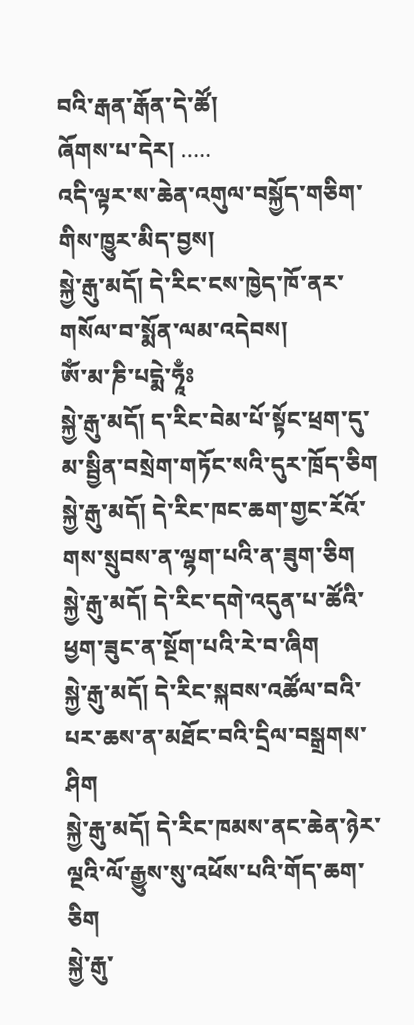བའི་རྒན་རྒོན་དེ་ཚོ།
ཞོགས་པ་དེར། …..
འདི་ལྟར་ས་ཆེན་འགུལ་བསྐྱོད་གཅིག་གིས་ཁྱུར་མིད་བྱས།
སྐྱེ་རྒུ་མདོ། དེ་རིང་ངས་ཁྱེད་ཁོ་ནར་གསོལ་བ་སྨོན་ལམ་འདེབས།
ཨོཾ་མ་ཎི་པདྨེ་ཧཱྃཿ
སྐྱེ་རྒུ་མདོ། ད་རིང་བེམ་པོ་སྟོང་ཕྲག་དུ་མ་སྦྱིན་བསྲེག་གཏོང་སའི་དུར་ཁྲོད་ཅིག
སྐྱེ་རྒུ་མདོ། དེ་རིང་ཁང་ཆག་གྱང་རོའོ་གས་སྲུབས་ན་ལྷག་པའི་ན་ཟུག་ཅིག
སྐྱེ་རྒུ་མདོ། དེ་རིང་དགེ་འདུན་པ་ཚོའི་ཕྱག་ཟུང་ན་སྔོག་པའི་རེ་བ་ཞིག
སྐྱེ་རྒུ་མདོ། དེ་རིང་སྐབས་འཚོལ་བའི་པར་ཆས་ན་མཐོང་བའི་དྲིལ་བསྒྲགས་ཤིག
སྐྱེ་རྒུ་མདོ། དེ་རིང་ཁམས་ནང་ཆེན་ཉེར་ལྔའི་ལོ་རྒྱུས་སུ་འཕོས་པའི་གོད་ཆག་ཅིག
སྐྱེ་རྒུ་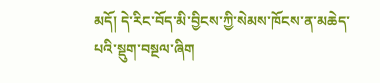མདོ། དེ་རིང་བོད་མི་བྱིངས་ཀྱི་སེམས་ཁོངས་ན་མཆེད་པའི་སྡུག་བསྔལ་ཞིག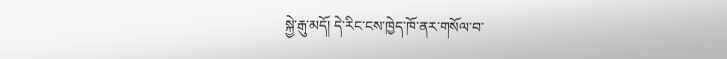སྐྱེ་རྒུ་མདོ། དེ་རིང་ངས་ཁྱེད་ཁོ་ནར་གསོལ་བ་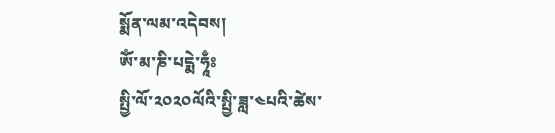སྨོན་ལམ་འདེབས།
ཨོཾ་མ་ཎི་པདྨེ་ཧཱྃཿ
སྤྱི་ལོ་༢༠༢༠ལོའི་སྤྱི་ཟླ་༤པའི་ཚེས་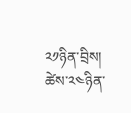༢༡ཉིན་བྲིས།
ཚེས་༢༤ཉིན་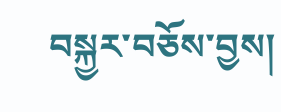བསྐྱར་བཅོས་བྱས།